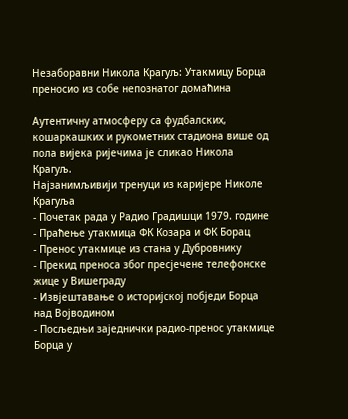Незаборавни Никола Крагуљ: Утакмицу Борца преносио из собе непознатог домаћина

Аутентичну атмосферу са фудбалских, кошаркашких и рукометних стадиона више од пола вијека ријечима је сликао Никола Крагуљ.
Најзанимљивији тренуци из каријере Николе Крагуља
- Почетак рада у Радио Градишци 1979. године
- Праћење утакмица ФК Козара и ФК Борац
- Пренос утакмице из стана у Дубровнику
- Прекид преноса због пресјечене телефонске жице у Вишеграду
- Извјештавање о историјској побједи Борца над Војводином
- Посљедњи заједнички радио-пренос утакмице Борца у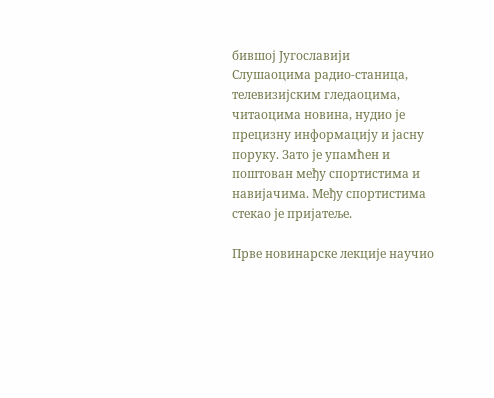бившој Југославији
Слушаоцима радио-станица, телевизијским гледаоцима, читаоцима новина, нудио је прецизну информацију и јасну поруку. Зато је упамћен и поштован међу спортистима и навијачима. Међу спортистима стекао је пријатеље.

Прве новинарске лекције научио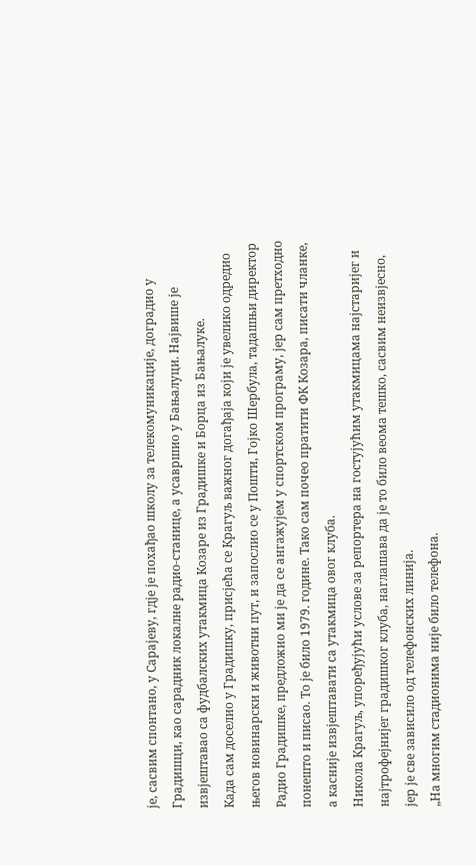је, сасвим спонтано, у Сарајеву, гдје је похађао школу за телекомуникације, доградио у Градишци, као сарадник локалне радио-станице, а усавршио у Бањалуци. Највише је извјештавао са фудбалских утакмица Козаре из Градишке и Борца из Бањалуке.
Када сам доселио у Градишку, присјећа се Крагуљ важног догађаја који је увелико одредио његов новинарски и животни пут, и запослио се у Пошти, Гојко Шербула, тадашњи директор Радио Градишке, предложио ми је да се ангажујем у спортском програму, јер сам претходно понешто и писао. То је било 1979. године. Тако сам почео пратити ФК Козара, писати чланке, а касније извјештавати са утакмица овог клуба.
Никола Крагуљ, упоређујући услове за репортера на гостујућим утакмицама најстаријег и најтрофејнијег градишког клуба, наглашава да је то било веома тешко, сасвим неизвјесно, јер је све зависило од телефонских линија.
„На многим стадионима није било телефона.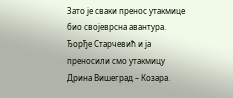Зато је сваки пренос утакмице био својеврсна авантура. Ђорђе Старчевић и ја преносили смо утакмицу Дрина Вишеград – Козара.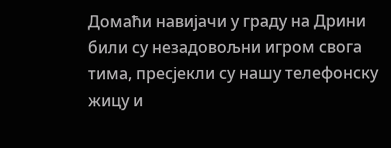Домаћи навијачи у граду на Дрини били су незадовољни игром свога тима, пресјекли су нашу телефонску жицу и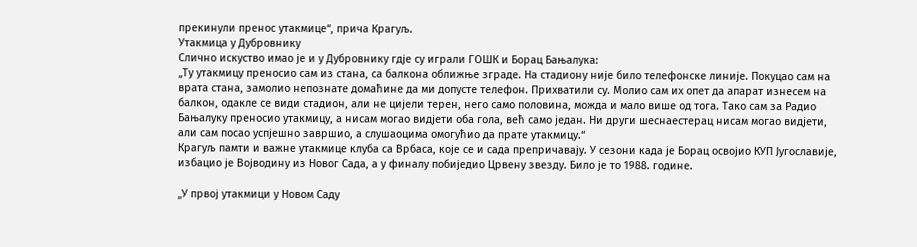прекинули пренос утакмице“, прича Крагуљ.
Утакмица у Дубровнику
Слично искуство имао је и у Дубровнику гдје су играли ГОШК и Борац Бањалука:
„Ту утакмицу преносио сам из стана, са балкона оближње зграде. На стадиону није било телефонске линије. Покуцао сам на врата стана, замолио непознате домаћине да ми допусте телефон. Прихватили су. Молио сам их опет да апарат изнесем на балкон, одакле се види стадион, али не цијели терен, него само половина, можда и мало више од тога. Тако сам за Радио Бањалуку преносио утакмицу, а нисам могао видјети оба гола, већ само један. Ни други шеснаестерац нисам могао видјети, али сам посао успјешно завршио, а слушаоцима омогућио да прате утакмицу.“
Крагуљ памти и важне утакмице клуба са Врбаса, које се и сада препричавају. У сезони када је Борац освојио КУП Југославије, избацио је Војводину из Новог Сада, а у финалу побиједио Црвену звезду. Било је то 1988. године.

„У првој утакмици у Новом Саду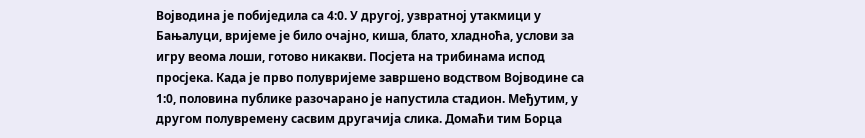Војводина је побиједила са 4:0. У другој, узвратној утакмици у Бањалуци, вријеме је било очајно, киша, блато, хладноћа, услови за игру веома лоши, готово никакви. Посјета на трибинама испод просјека. Када је прво полувријеме завршено водством Војводине са 1:0, половина публике разочарано је напустила стадион. Међутим, у другом полувремену сасвим другачија слика. Домаћи тим Борца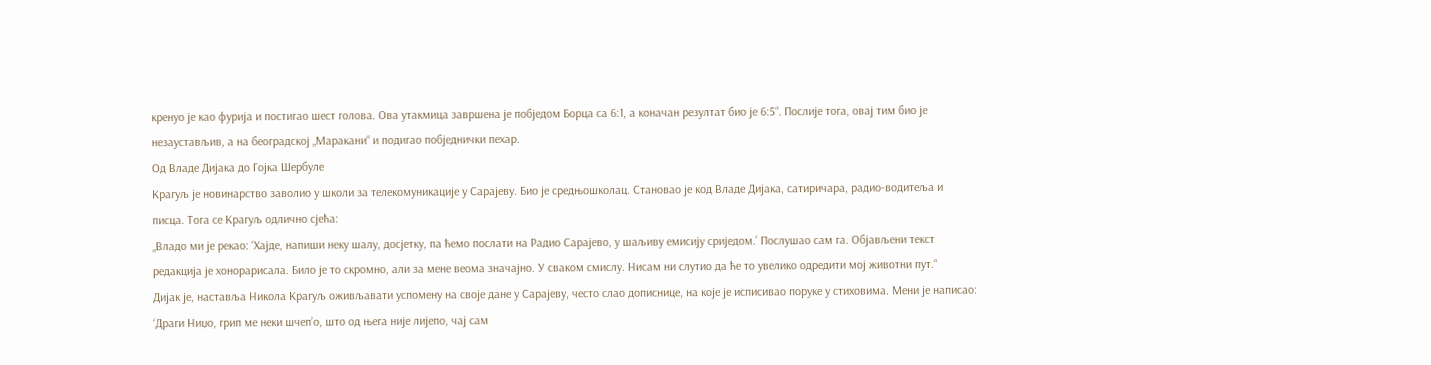кренуо је као фурија и постигао шест голова. Ова утакмица завршена је побједом Борца са 6:1, а коначан резултат био је 6:5“. Послије тога, овај тим био је незаустављив, а на београдској „Маракани“ и подигао побједнички пехар.
Од Владе Дијака до Гојка Шербуле
Крагуљ је новинарство заволио у школи за телекомуникације у Сарајеву. Био је средњошколац. Становао је код Владе Дијака, сатиричара, радио-водитеља и писца. Тога се Крагуљ одлично сјећа:
„Владо ми је рекао: ‘Хајде, напиши неку шалу, досјетку, па ћемо послати на Радио Сарајево, у шаљиву емисију сриједом.’ Послушао сам га. Објављени текст редакција је хонорарисала. Било је то скромно, али за мене веома значајно. У сваком смислу. Нисам ни слутио да ће то увелико одредити мој животни пут.“
Дијак је, наставља Никола Крагуљ оживљавати успомену на своје дане у Сарајеву, често слао дописнице, на које је исписивао поруке у стиховима. Мени је написао: ‘Драги Ниџо, грип ме неки шчеп’о, што од њега није лијепо, чај сам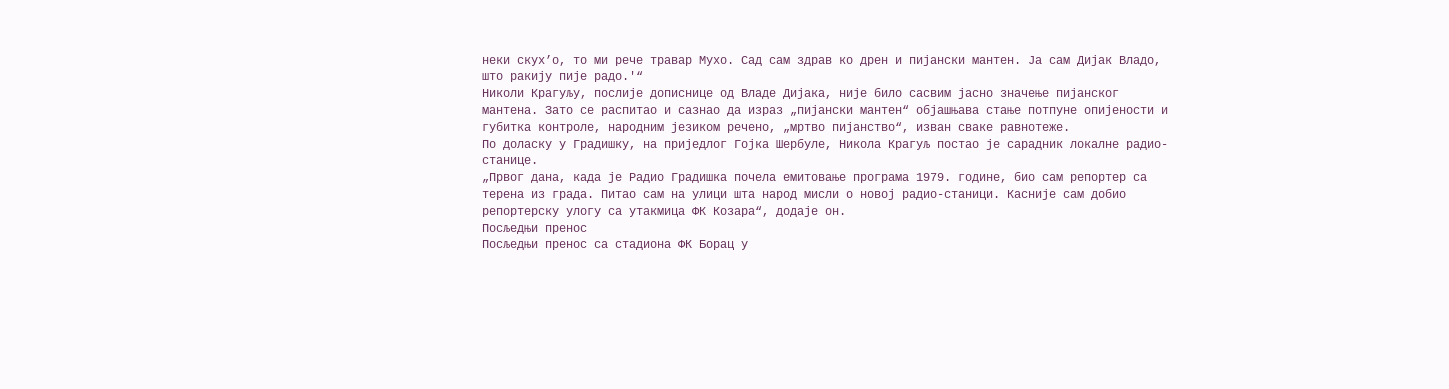неки скух’о, то ми рече травар Мухо. Сад сам здрав ко дрен и пијански мантен. Ја сам Дијак Владо, што ракију пије радо.'“
Николи Крагуљу, послије дописнице од Владе Дијака, није било сасвим јасно значење пијанског мантена. Зато се распитао и сазнао да израз „пијански мантен“ објашњава стање потпуне опијености и губитка контроле, народним језиком речено, „мртво пијанство“, изван сваке равнотеже.
По доласку у Градишку, на приједлог Гојка Шербуле, Никола Крагуљ постао је сарадник локалне радио-станице.
„Првог дана, када је Радио Градишка почела емитовање програма 1979. године, био сам репортер са терена из града. Питао сам на улици шта народ мисли о новој радио-станици. Касније сам добио репортерску улогу са утакмица ФК Козара“, додаје он.
Посљедњи пренос
Посљедњи пренос са стадиона ФК Борац у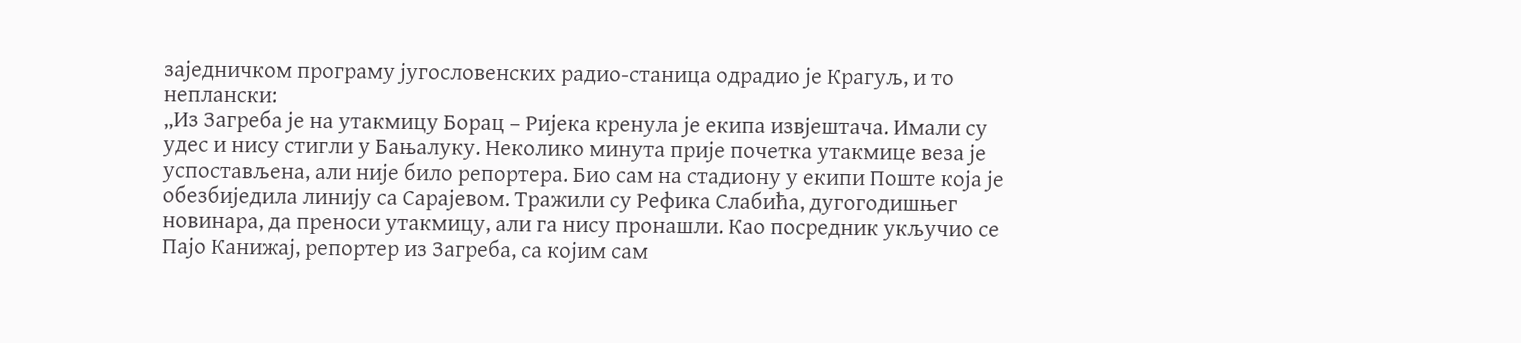заједничком програму југословенских радио-станица одрадио је Крагуљ, и то неплански:
„Из Загреба је на утакмицу Борац – Ријека кренула је екипа извјештача. Имали су удес и нису стигли у Бањалуку. Неколико минута прије почетка утакмице веза је успостављена, али није било репортера. Био сам на стадиону у екипи Поште која је обезбиједила линију са Сарајевом. Тражили су Рефика Слабића, дугогодишњег новинара, да преноси утакмицу, али га нису пронашли. Као посредник укључио се Пајо Канижај, репортер из Загреба, са којим сам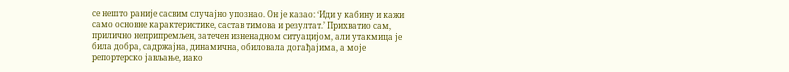се нешто раније сасвим случајно упознао. Он је казао: ‘Иди у кабину и кажи само основне карактеристике, састав тимова и резултат.’ Прихватио сам, прилично неприпремљен, затечен изненадном ситуацијом, али утакмица је била добра, садржајна, динамична, обиловала догађајима, а моје репортерско јављање, иако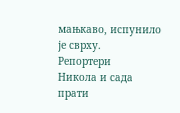мањкаво, испунило је сврху.
Репортери
Никола и сада прати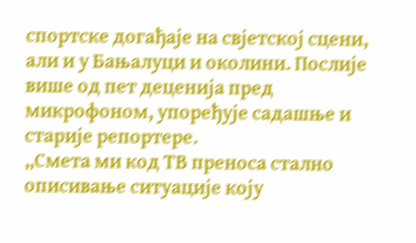спортске догађаје на свјетској сцени, али и у Бањалуци и околини. Послије више од пет деценија пред микрофоном, упоређује садашње и старије репортере.
„Смета ми код ТВ преноса стално описивање ситуације коју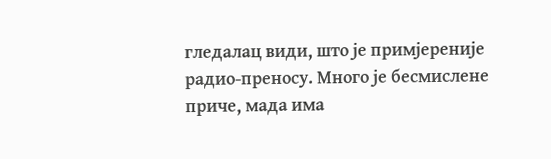гледалац види, што је примјереније радио-преносу. Много је бесмислене приче, мада има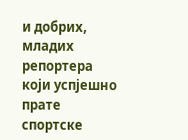и добрих, младих репортера који успјешно прате спортске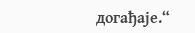догађаје.“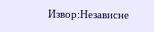Извор:Независне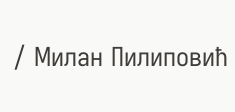/ Милан Пилиповић